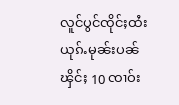လူင်ပွင်ၸိုင်ႈထႆး ယုၵ်ႉမုၼ်းပၼ်ၾိင်ႈ 10 ၸၢဝ်း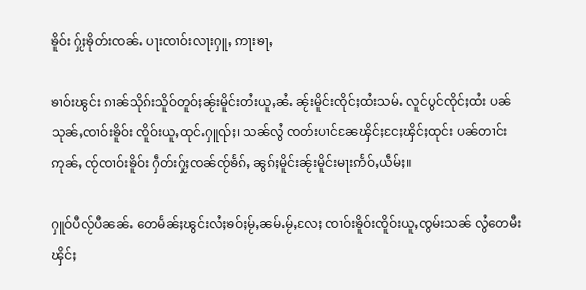ၶိူဝ်း ႁႂ်ႈၶိုတ်းၸၼ်ႉ ပႃးၸၢဝ်းလႃးႁူႇ ဢႃးၶႃႇ

ၶၢဝ်းၽွင်း ၵၢၼ်သိုၵ်းသိူဝ်တူဝ်ႈၼႂ်းမိူင်းတႆးယူႇၼႆႉ ၼႂ်းမိူင်းၸိုင်ႈထႆးသမ်ႉ လူင်ပွင်ၸိုင်ႈထႆး ပၼ် သုၼ်ႇၸၢဝ်းၶိူဝ်း ၸိူဝ်းယူႇထုင်ႉႁူၺ်ႈ၊ သၼ်လွႆ ၸတ်းပၢင်ၼႄၾိင်ႈငႄႈၾိင်ႈထုင်း ပၼ်တၢင်းဢုၼ်ႇ ၸႂ်ၸၢဝ်းၶိူဝ်း ႁဵတ်းႁႂ်ႈၸၼ်ၸႂ်ၶႅၵ်ႇ ၼွၵ်ႈမိူင်းၼႂ်းမိူင်းမႃးဢႅဝ်ႇယဵမ်ႈ။

ႁူဝ်ပီလႂ်ပီၼၼ်ႉ တေမႅၼ်ႈၽွင်းလႆႈၶဝ်ႈမႂ်ႇၼမ်ႉမႂ်ႇလႄႈ ၸၢဝ်းၶိူဝ်းၸိူဝ်းယူႇၸွမ်းသၼ် လွႆတေမီးၾိင်ႈ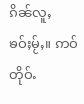ၵိၼ်လူႇၶဝ်ႈမႂ်ႇ။ ဢဝ်တိုဝ်ႉ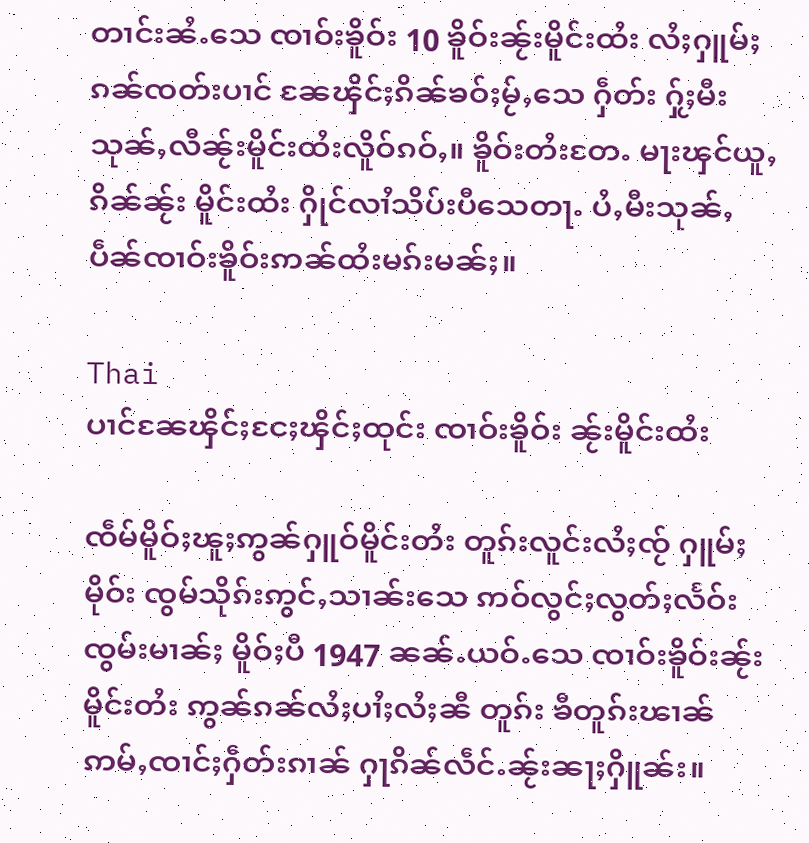တၢင်းၼႆႉသေ ၸၢဝ်းၶိူဝ်း 10 ၶိူဝ်းၼႂ်းမိူင်းထႆး လႆႈႁူမ်ႈၵၼ်ၸတ်းပၢင် ၼႄၾိင်ႈၵိၼ်ၶဝ်ႈမႂ်ႇသေ ႁဵတ်း ႁႂ်ႈမီးသုၼ်ႇလီၼႂ်းမိူင်းထႆးလိူဝ်ၵဝ်ႇ။ ၶိူဝ်းတႆးတႄႉ မႃးၾင်ယူႇၵိၼ်ၼႂ်း မိူင်းထႆး ႁိုင်လၢႆသိပ်းပီသေတႃႉ ပႆႇမီးသုၼ်ႇ ပဵၼ်ၸၢဝ်းၶိူဝ်းဢၼ်ထႆးမၵ်းမၼ်ႈ။

Thai
ပၢင်ၼႄၾိင်ႈငႄႈၾိင်ႈထုင်း ၸၢဝ်းၶိူဝ်း ၼႂ်းမိူင်းထႆး

ၸဵမ်မိူဝ်ႈၽူႈဢွၼ်ႁူဝ်မိူင်းတႆး တူၵ်းလူင်းလႆႈၸႂ် ႁူမ်ႈမိုဝ်း ၸွမ်သိုၵ်းဢွင်ႇသၢၼ်းသေ ဢဝ်လွင်ႈလွတ်ႈလႅဝ်းၸွမ်းမၢၼ်ႈ မိူဝ်ႈပီ 1947 ၼၼ်ႉယဝ်ႉသေ ၸၢဝ်းၶိူဝ်းၼႂ်းမိူင်းတႆး ဢွၼ်ၵၼ်လႆႈပၢႆႈလႆႈၼီ တူၵ်း ၶီတူၵ်းၽၢၼ် ဢမ်ႇၸၢင်ႈႁဵတ်းၵၢၼ် ႁႃၵိၼ်လဵင်ႉၼႂ်းၼႃႈႁိူၼ်း။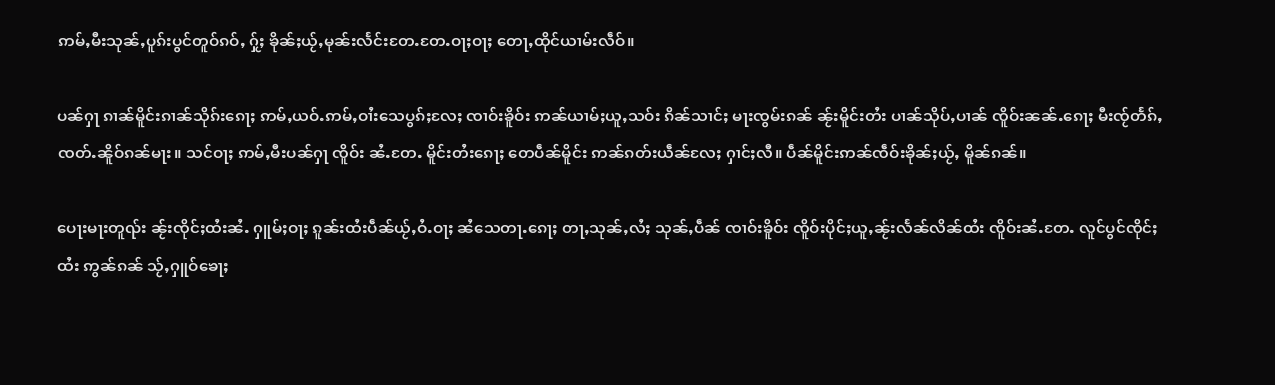ဢမ်ႇမီးသုၼ်ႇပူၵ်းပွင်တူဝ်ၵဝ်ႇ ႁႂ်ႈ ၶိုၼ်ႈယႂ်ႇမုၼ်းလႅင်းတႄႉတႄႉဝႃႈဝႃႈ တေႃႇထိုင်ယၢမ်းလဵဝ်။

ပၼ်ႁႃ ၵၢၼ်မိူင်းၵၢၼ်သိုၵ်းၵေႃႈ ဢမ်ႇယဝ်ႉဢမ်ႇဝၢႆးသေပွၵ်ႈလႄႈ ၸၢဝ်းၶိူဝ်း ဢၼ်ယၢမ်ႈယူႇသဝ်း ၵိၼ်သၢင်ႈ မႃးၸွမ်းၵၼ် ၼႂ်းမိူင်းတႆး ပၢၼ်သိုပ်ႇပၢၼ် ၸိူဝ်းၼၼ်ႉၵေႃႈ မီးၸႂ်တႅၵ်ႇၸတ်ႉၼိူဝ်ၵၼ်မႃး။ သင်ဝႃႈ ဢမ်ႇမီးပၼ်ႁႃ ၸိူဝ်း ၼႆႉတႄႉ မိူင်းတႆးၵေႃႈ တေပဵၼ်မိူင်း ဢၼ်ၵတ်းယဵၼ်လႄႈ ႁၢင်ႈလီ။ ပဵၼ်မိူင်းဢၼ်ၸဵဝ်းၶိုၼ်ႈယႂ်ႇ မိူၼ်ၵၼ်။

ပေႃးမႃးတူၺ်း ၼႂ်းၸိုင်ႈထႆးၼႆႉ ႁူမ်ႈဝႃႈ ၵူၼ်းထႆးပဵၼ်ယႂ်ႇဝႆႉဝႃႈ ၼႆသေတႃႉၵေႃႈ တႃႇသုၼ်ႇလႆႈ သုၼ်ႇပဵၼ် ၸၢဝ်းၶိူဝ်း ၸိူဝ်းပိုင်ႈယူႇၼႂ်းလႅၼ်လိၼ်ထႆး ၸိူဝ်းၼႆႉတႄႉ လူင်ပွင်ၸိုင်ႈထႆး ဢွၼ်ၵၼ် သႂ်ႇႁူဝ်ၶေႃႈ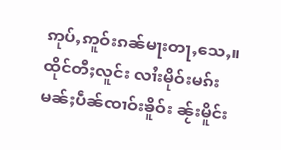ဢုပ်ႇဢူဝ်းၵၼ်မႃးတႃႇသေႇ။ ထိုင်တီႈလူင်း လၢႆးမိုဝ်းမၵ်းမၼ်ႈပဵၼ်ၸၢဝ်းၶိူဝ်း ၼႂ်းမိူင်း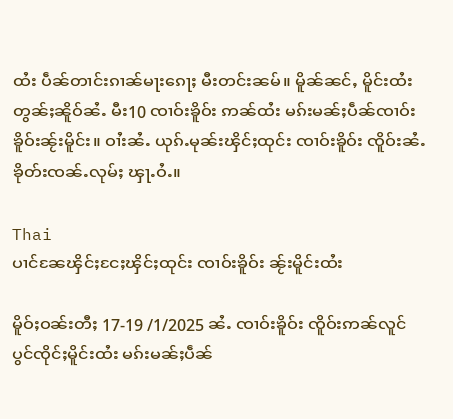ထႆး ပဵၼ်တၢင်းၵၢၼ်မႃးၵေႃႈ မီးတင်းၼမ်။ မိူၼ်ၼင်ႇ မိူင်းထႆး တွၼ်ႈၼိူဝ်ၼႆႉ မီး10 ၸၢဝ်းၶိူဝ်း ဢၼ်ထႆး မၵ်းမၼ်ႈပဵၼ်ၸၢဝ်းၶိူဝ်းၼႂ်းမိူင်း။ ဝၢႆးၼႆႉ ယုၵ်ႉမုၼ်းၾိင်ႈထုင်း ၸၢဝ်းၶိူဝ်း ၸိူဝ်းၼႆႉ ၶိုတ်းၸၼ်ႉလုမ်ႈ ၾႃႉဝႆႉ။

Thai
ပၢင်ၼႄၾိင်ႈငႄႈၾိင်ႈထုင်း ၸၢဝ်းၶိူဝ်း ၼႂ်းမိူင်းထႆး

မိူဝ်ႈဝၼ်းတီႈ 17-19 /1/2025 ၼႆႉ ၸၢဝ်းၶိူဝ်း ၸိူဝ်းဢၼ်လူင်ပွင်ၸိုင်ႈမိူင်းထႆး မၵ်းမၼ်ႈပဵၼ်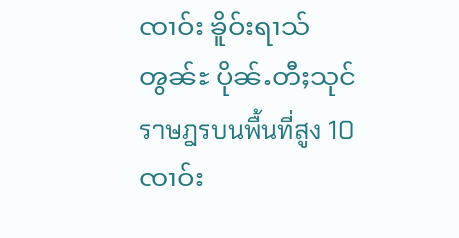ၸၢဝ်း ၶိူဝ်းရၢသ်ၻွၼ်ႊ ပိုၼ်ႉတီႈသုင် ราษฎรบนพื้นที่สูง 10 ၸၢဝ်း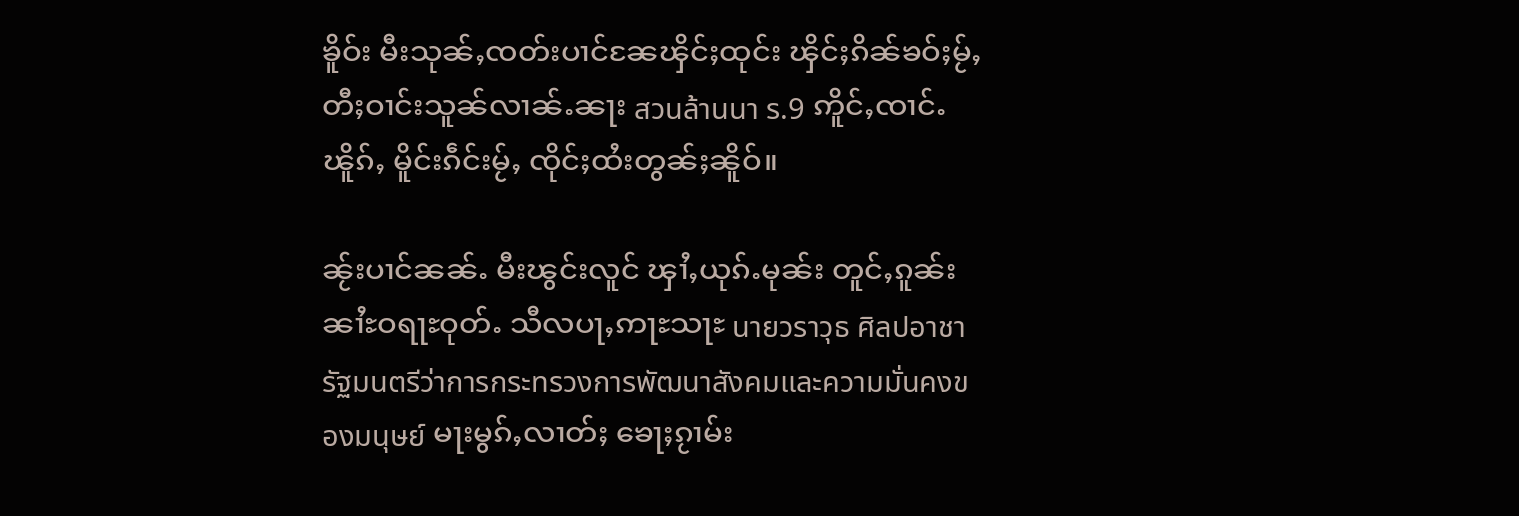ၶိူဝ်း မီးသုၼ်ႇၸတ်းပၢင်ၼႄၾိင်ႈထုင်း ၾိင်ႈၵိၼ်ၶဝ်ႈမႂ်ႇ တီႈဝၢင်းသူၼ်လၢၼ်ႉၼႃး สวนล้านนา ร.9 ဢိူင်ႇၸၢင်ႉၽိူၵ်ႇ မိူင်းၵဵင်းမႂ်ႇ ၸိုင်ႈထႆးတွၼ်ႈၼိူဝ်။

ၼႂ်းပၢင်ၼၼ်ႉ မီးၽွင်းလူင် ၾၢႆႇယုၵ်ႉမုၼ်း တူင်ႇၵူၼ်းၼၢႆႊဝရႃႊဝုတ်ႉ သီလပႃႇဢႃႊသႃႊ นายวราวุธ ศิลปอาชา รัฐมนตรีว่าการกระทรวงการพัฒนาสังคมและความมั่นคงของมนุษย์ မႃးမွၵ်ႇလၢတ်ႈ ၶေႃႈၵႂၢမ်း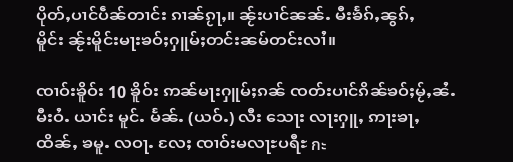ပိုတ်ႇပၢင်ပဵၼ်တၢင်း ၵၢၼ်ၵႂႃႇ။ ၼႂ်းပၢင်ၼၼ်ႉ မီးၶႅၵ်ႇၼွၵ်ႇမိူင်း ၼႂ်းမိူင်းမႃးၶဝ်ႈႁူမ်ႈတင်းၼမ်တင်းလၢႆ။

ၸၢဝ်းၶိူဝ်း 10 ၶိူဝ်း ဢၼ်မႃးႁူမ်ႈၵၼ် ၸတ်းပၢင်ၵိၼ်ၶဝ်ႈမႂ်ႇၼႆႉ မီးဝႆႉ ယၢင်း မူင်ႉ မႅၼ်ႉ (ယဝ်ႉ) လီး သေႃး လႃးႁူႇ ဢႃးၶႃႇ ထိၼ်ႇ ၶမူႉ လဝႃႉ လႄႈ ၸၢဝ်းမလႃႊပရီႊ กะ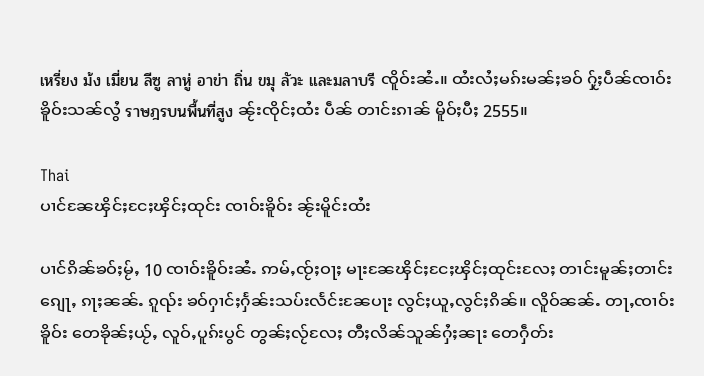เหรี่ยง ม้ง เมี่ยน ลีซู ลาหู่ อาข่า ถิ่น ขมุ ลัวะ และมลาบรี ၸိူဝ်းၼႆႉ။ ထႆးလႆႈမၵ်းမၼ်ႈၶဝ် ႁႂ်ႈပဵၼ်ၸၢဝ်းၶိူဝ်းသၼ်လွႆ ราษฎรบนพื้นที่สูง ၼႂ်းၸိုင်ႈထႆး ပဵၼ် တၢင်းၵၢၼ် မိူဝ်ႈပီႈ 2555။

Thai
ပၢင်ၼႄၾိင်ႈငႄႈၾိင်ႈထုင်း ၸၢဝ်းၶိူဝ်း ၼႂ်းမိူင်းထႆး

ပၢင်ၵိၼ်ၶဝ်ႈမႂ်ႇ 10 ၸၢဝ်းၶိူဝ်းၼႆႉ ဢမ်ႇၸႂ်ႈဝႃႈ မႃးၼႄၾိင်ႈငႄႈၾိင်ႈထုင်းလႄႈ တၢင်းမူၼ်ႈတၢင်းၵျေႃႇ ၵႃႈၼၼ်ႉ ၵူၺ်း ၶဝ်ႁၢင်ႈႁႅၼ်းသပ်းလႅင်းၼႄပႃး လွင်ႈယူႇလွင်ႈၵိၼ်။ လိူဝ်ၼၼ်ႉ တႃႇၸၢဝ်းၶိူဝ်း တေၶိုၼ်ႈယႂ်ႇ လူဝ်ႇပူၵ်းပွင် တွၼ်ႈလႂ်လႄႈ တီႈလိၼ်သူၼ်ႁႆႈၼႃး တေႁဵတ်း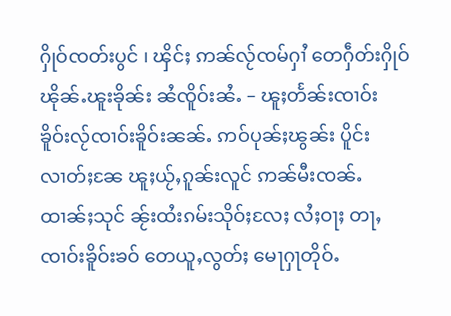ႁိုဝ်ၸတ်းပွင် ၊ ၾိင်ႈ ဢၼ်လႂ်ၸမ်ႁၢႆ တေႁဵတ်းႁိုဝ် ၽိုၼ်ႉၽူးၶိုၼ်း ၼႆၸိူဝ်းၼႆႉ – ၽူႈတႅၼ်းၸၢဝ်းၶိူဝ်းလႂ်ၸၢဝ်းၶိူဝ်းၼၼ်ႉ ဢဝ်ပုၼ်ႈၽွၼ်း ပိူင်းလၢတ်ႈၼႄ ၽူႈယႂ်ႇၵူၼ်းလူင် ဢၼ်မီးၸၼ်ႉထၢၼ်ႈသုင် ၼႂ်းထႆးၵမ်းသိုဝ်ႈလႄႈ လႆႈဝႃႈ တႃႇၸၢဝ်းၶိူဝ်းၶဝ် တေယူႇလွတ်ႈ မေႃႁႃတိုဝ်ႉ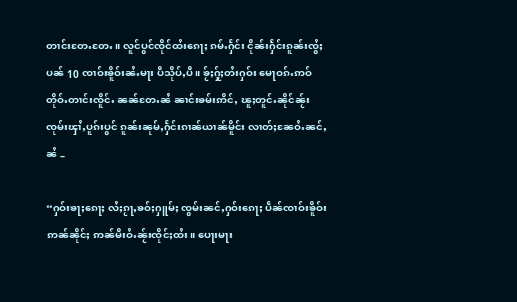တၢင်းတႄႉတႄႉ။ လူင်ပွင်ၸိုင်ထႆးၵေႃႈ ၵမ်ႉႁႅင်း ငိုၼ်းႁႅင်းၵူၼ်းၸွႆႈပၼ် 10 ၸၢဝ်းၶိူဝ်းၼႆႉမႃး ပီသိုပ်ႇပီ။ ၶႂ်ႈႁႂ်ႈတႆးႁဝ်း မေႃဝၵ်ႉဢဝ် တိုဝ်ႉတၢင်းၸိူင်ႉ ၼၼ်တႄႉၼႆ ၼၢင်းၶမ်းဢိင်ႇ ၽူႈတူင်ႉၼိုင်ၼႂ်းၸုမ်းၾၢႆႇပူၵ်းပွင် ၵူၼ်းၼုမ်ႇႁႅင်းၵၢၼ်ယၢၼ်မိူင်း လၢတ်ႈၼႄဝႆႉၼင်ႇၼႆ –

“ႁဝ်းၶႃႈၵေႃႈ လႆႈၵႂႃႇၶဝ်ႈႁူမ်ႈ ၸွမ်းၼင်ႇႁဝ်းၵေႃႈ ပဵၼ်ၸၢဝ်းၶိူဝ်းဢၼ်ၼိုင်ႈ ဢၼ်မီးဝႆႉၼႂ်းၸိုင်ႈထႆး။ ပေႃးမႃး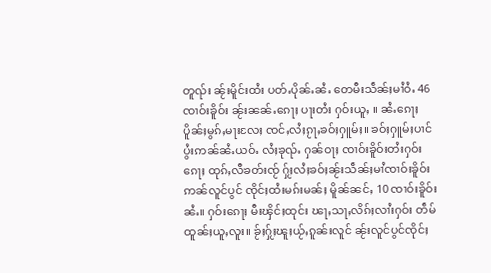တူၺ်း ၼႂ်းမိူင်းထႆး ပတ်ႉပိုၼ်ႉၼႆႉ တေမီးသဵၼ်ႈမၢႆဝႆႉ 46 ၸၢဝ်းၶိူဝ်း ၼႂ်းၼၼ်ႉၵေႃႈ ပႃးတႆး ႁဝ်းယူႇ ။ ၼႆႉၵေႃႈ ပိူၼ်ႈမွၵ်ႇမႃးလႄႈ ၸင်ႇလႆႈၵႂႃႇၶဝ်ႈႁူမ်ႈ။ ၶဝ်ႈႁူမ်ႈပၢင်ပွႆးဢၼ်ၼႆႉယဝ်ႉ လႆႈၶုၺ်ႉ ႁၼ်ဝႃႈ ၸၢဝ်းၶိူဝ်းတႆးႁဝ်းၵေႃႈ ထုၵ်ႇလီၶတ်းၸႂ် ႁႂ်ႈလႆႈၶဝ်ႈၼႂ်းသဵၼ်ႈမၢႆၸၢဝ်းၶိူဝ်း ဢၼ်လူင်ပွင် ၸိုင်ႈထႆးမၵ်းမၼ်ႈ မိူၼ်ၼင်ႇ 10 ၸၢဝ်းၶိူဝ်းၼႆႉ။ ႁဝ်းၵေႃႈ မီးၾိင်ႈထုင်း ၽႃႇသႃႇလိၵ်ႈလၢႆးႁဝ်း တဵမ် ထူၼ်ႈယူႇလူး။ ၶႂ်ႈႁႂ်ႈၽူႈယႂ်ႇၵူၼ်းလူင် ၼႂ်းလူင်ပွင်ၸိုင်ႈ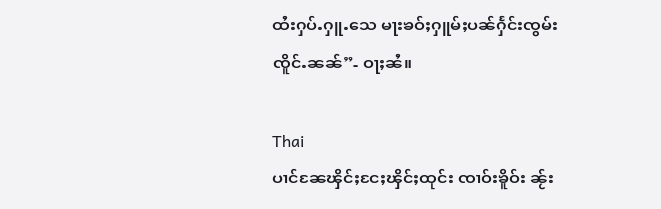ထႆးႁပ်ႉႁူႉသေ မႃးၶဝ်ႈႁူမ်ႈပၼ်ႁႅင်းၸွမ်း ၸိူင်ႉၼၼ်”- ဝႃႈၼႆ။

Thai
ပၢင်ၼႄၾိင်ႈငႄႈၾိင်ႈထုင်း ၸၢဝ်းၶိူဝ်း ၼႂ်း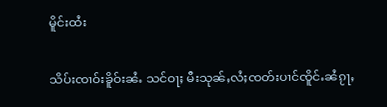မိူင်းထႆး

သိပ်းၸၢဝ်းၶိူဝ်းၼႆႉ သင်ဝႃႈ မီးသုၼ်ႇလႆႈၸတ်းပၢင်ၸိူင်ႉၼႆၵႂႃႇ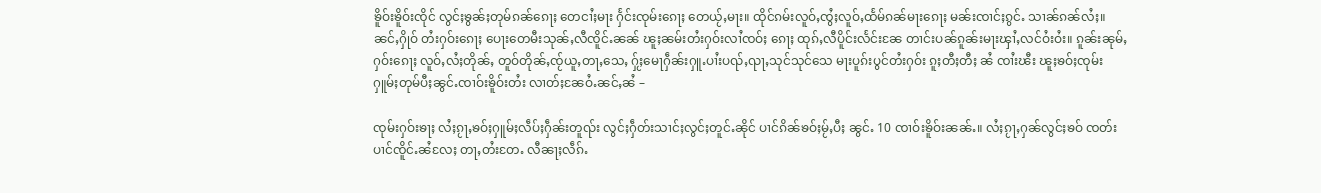ၶိူဝ်းၶိူဝ်းၸိုင် လွင်ႈၶွၼ်ႈတုမ်ၵၼ်ၵေႃႈ တေငၢႆႈမႃး ႁႅင်းၸုမ်းၵေႃႈ တေယႂ်ႇမႃး။ ထိုင်ၵမ်းလူဝ်ႇၸွႆႈလူဝ်ႇထႅမ်ၵၼ်မႃးၵေႃႈ မၼ်းၸၢင်ႈၵွင်ႉ သၢၼ်ၵၼ်လႆႈ။ ၼင်ႇႁိုဝ် တႆးႁဝ်းၵေႃႈ ပေႃးတေမီးသုၼ်ႇလီၸိူင်ႉၼၼ် ၽူႈၼမ်းတႆးႁဝ်းလၢႆၸဝ်ႈ ၵေႃႈ ထုၵ်ႇလီပိူင်းလႅင်းၼႄ တၢင်းပၼ်ၵူၼ်းမႃးၾၢႆႇလင်ဝႆးဝႆး။ ၵူၼ်းၼုမ်ႇႁဝ်းၵေႃႈ လူဝ်ႇလႆႈတိုၼ်ႇ တူဝ်တိုၼ်ႇၸႂ်ယူႇတႃႇသေႇ ႁႂ်ႈမေႃႁဵၼ်းႁူႉပၢႆးပၺ်ႇၺႃႇသုင်သုင်သေ မႃးပူၵ်းပွင်တႆးႁဝ်း ၵူႈတီႈတီႈ ၼႆ ၸၢႆးၽီး ၽူႈၶဝ်ႈၸုမ်း ႁူမ်ႈတုမ်ပီႈၼွင်ႉၸၢဝ်းၶိူဝ်းတႆး လၢတ်ႈၼႄဝႆႉၼင်ႇၼႆ –

ၸုမ်းႁဝ်းၶႃႈ လႆႈၵႂႃႇၶဝ်ႈႁူမ်ႈလဵပ်ႈႁဵၼ်းတူၺ်း လွင်ႈႁဵတ်းသၢင်ႈလွင်ႈတူင်ႉၼိုင် ပၢင်ၵိၼ်ၶဝ်ႈမႂ်ႇပီႈ ၼွင်ႉ 10 ၸၢဝ်းၶိူဝ်းၼၼ်ႉ။ လႆႈၵႂႃႇႁၼ်လွင်ႈၶဝ် ၸတ်းပၢင်ၸိူင်ႉၼႆလႄႈ တႃႇတႆးတႄႉ လီၼႃႈလဵၵ်ႉ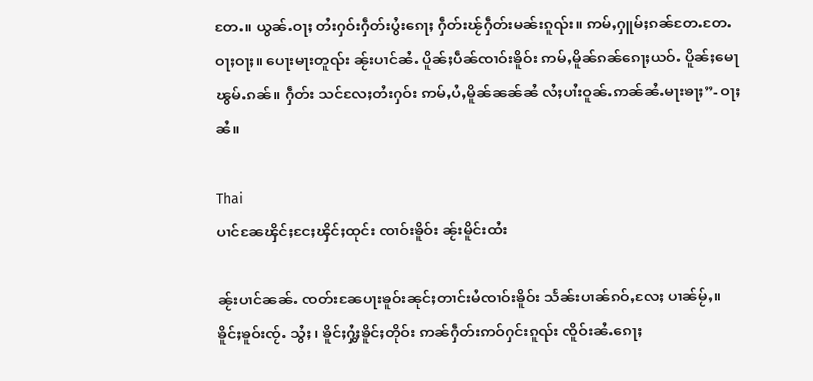တႄႉ။ ယွၼ်ႉဝႃႈ တႆးႁဝ်းႁဵတ်းပွႆးၵေႃႈ ႁဵတ်းၽႂ်ႁဵတ်းမၼ်းၵူၺ်း။ ဢမ်ႇႁူမ်ႈၵၼ်တႄႉတႄႉဝႃႈဝႃႈ။ ပေႃးမႃးတူၺ်း ၼႂ်းပၢင်ၼႆႉ ပိူၼ်ႈပဵၼ်ၸၢဝ်းၶိူဝ်း ဢမ်ႇမိူၼ်ၵၼ်ၵေႃႈယဝ်ႉ ပိူၼ်ႈမေႃၽွမ်ႉၵၼ်။ ႁဵတ်း သင်လႄႈတႆးႁဝ်း ဢမ်ႇပႆႇမိူၼ်ၼၼ်ၼႆ လႆႈပၢႆးဝူၼ်ႉဢၼ်ၼႆႉမႃးၶႃႈ”- ဝႃႈၼႆ။

Thai
ပၢင်ၼႄၾိင်ႈငႄႈၾိင်ႈထုင်း ၸၢဝ်းၶိူဝ်း ၼႂ်းမိူင်းထႆး

ၼႂ်းပၢင်ၼၼ်ႉ ၸတ်းၼႄပႃးၶူဝ်းၼုင်ႈတၢင်းမႆၸၢဝ်းၶိူဝ်း သႅၼ်းပၢၼ်ၵဝ်ႇလႄႈ ပၢၼ်မႂ်ႇ။ ၶိူင်ႈၶူဝ်းၸႂ်ႉ သွႆႈ ၊ ၶိူင်ႈႁွႆႈၶိူင်ႈတိုဝ်း ဢၼ်ႁဵတ်းဢဝ်ႁင်းၵူၺ်း ၸိူဝ်းၼႆႉၵေႃႈ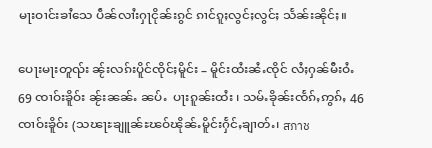မႃးဝၢင်းၶၢႆသေ ပဵၼ်လၢႆးႁႃငိုၼ်းၵွင် ၵၢင်ၵူႈလွင်ႈလွင်ႈ သႅၼ်းၼိုင်ႈ။

ပေႃးမႃးတူၺ်း ၼႂ်းလၵ်းပိူင်ၸိုင်ႈမိူင်း – မိူင်းထႆးၼႆႉၸိုင် လႆႈႁၼ်မီးဝႆႉ 69 ၸၢဝ်းၶိူဝ်း ၼႂ်းၼၼ်ႉ ၼပ်ႉ  ပႃးၵူၼ်းထႆး ၊ သမ်ႉၶိုၼ်းၸႅၵ်ႇဢွၵ်ႇ 46 ၸၢဝ်းၶိူဝ်း (သၽႃႊၶျူၼ်ႊၽဝ်ၽိုၼ်ႉမိူင်းႁႅင်ႇၶျၢတ်ႉ၊ สภาช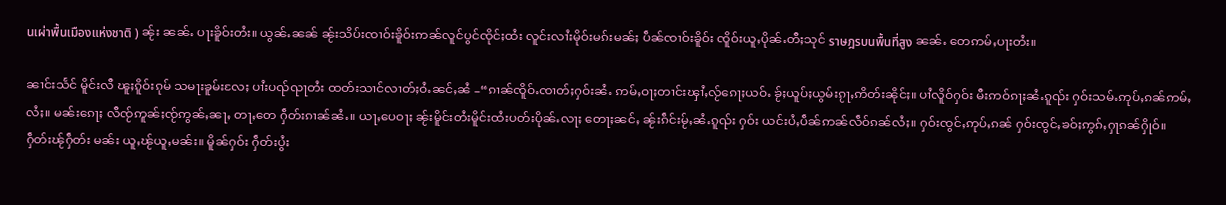นเผ่าพื้นเมืองแห่งชาติ ) ၼႂ်း ၼၼ်ႉ ပႃးၶိူဝ်းတႆး။ ယွၼ်ႉၼၼ် ၼႂ်းသိပ်းၸၢဝ်းၶိူဝ်းဢၼ်လူင်ပွင်ၸိုင်ႈထႆး လူင်းလၢႆးမိုဝ်းမၵ်းမၼ်ႈ ပဵၼ်ၸၢဝ်းၶိူဝ်း ၸိူဝ်းယူႇပိုၼ်ႉတီႈသုင် ราษฎรบนพื้นที่สูง ၼၼ်ႉ တေဢမ်ႇပႃးတႆး။

ၼၢင်းသႅင် မိူင်းလီ ၽူႈၵိူဝ်းၵုမ် သမႃးၶူမ်းလႄႈ ပၢႆးပၺ်ၺႃတႆး ထတ်းသၢင်လၢတ်ႈဝႆႉၼင်ႇၼႆ –“ၵၢၼ်ၸိူဝ်ႉၸၢတ်ႈႁဝ်းၼႆႉ ဢမ်ႇဝႃႈတၢင်းၾၢႆႇလႂ်ၵေႃႈယဝ်ႉ ၶႂ်ႈယူပ်ႈယွမ်းၵႂႃႇဢိတ်းၼိုင်ႈ။ ပၢႆလိူဝ်ႁဝ်း မီးဢဝ်ၵႃႈၼႆႉၵူၺ်း ႁဝ်းသမ်ႉဢုပ်ႇၵၼ်ဢမ်ႇလႆႈ။ မၼ်းၵေႃႈ လီၸႂ်ဢူၼ်ႈၸႂ်ဢွၼ်ႇၼႃႇ တႃႇတေ ႁဵတ်းၵၢၼ်ၼႆႉ။ ယႃႇပေဝႃႈ ၼႂ်းမိူင်းတႆးမိူင်းထႆးပတ်းပိုၼ်ႉလႃႈ တေႃႈၼင်ႇ ၼႂ်းၵဵင်းမႂ်ႇၼႆႉၵူၺ်း ႁဝ်း ယင်းပႆႇပဵၼ်ဢၼ်လဵဝ်ၵၼ်လႆႈ။ ႁဝ်းၸွင်ႇဢုပ်ႇၵၼ် ႁဝ်းၸွင်ႇၶဝ်ႈဢွၵ်ႇႁႃၵၼ်ႁိုဝ်။ ႁဵတ်းၽႂ်ႁဵတ်း မၼ်း ယူႇၽႂ်ယူႇမၼ်း။ မိူၼ်ႁဝ်း ႁဵတ်းပွႆး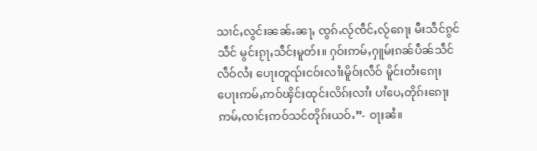သၢင်ႇလွင်းၼၼ်ႉၼႃႇ ၸွၵ်ႉလႂ်ၸဵင်ႇလႂ်ၵေႃႈ မီးသဵင်ၵွင်သဵင် မွင်းၵႂႃႇသဵင်ႈမူတ်း။ ႁဝ်းဢမ်ႇႁူမ်ႈၵၼ်ပဵၼ်သဵင်လဵဝ်လႆႈ ပေႃးတူၺ်းငဝ်းလၢႆးမိူဝ်ႈလဵဝ် မိူင်းတႆးၵေႃႈ ပေႃးဢမ်ႇဢဝ်ၾိင်ႈထုင်းလိၵ်ႈလၢႆး ပၢႆပေႇတိုၵ်းၵေႃႈ ဢမ်ႇၸၢင်ႈဢဝ်သင်တိုၵ်းယဝ်ႉ”- ဝႃႈၼႆ။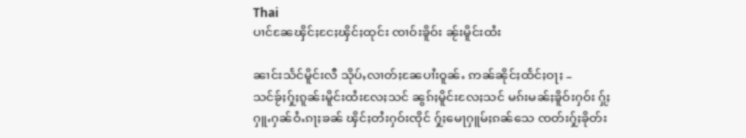Thai
ပၢင်ၼႄၾိင်ႈငႄႈၾိင်ႈထုင်း ၸၢဝ်းၶိူဝ်း ၼႂ်းမိူင်းထႆး

ၼၢင်းသႅင်မိူင်းလီ သိုပ်ႇလၢတ်ႈၼႄပၢႆးဝူၼ်ႉ ဢၼ်ၼိုင်ႈထႅင်ႈဝႃႈ – သင်ၶႂ်ႈႁႂ်ႈၵူၼ်းမိူင်းထႆးလႄႈသင် ၼွၵ်ႈမိူင်းလႄႈသင် မၵ်းမၼ်ႈၶိူဝ်းႁဝ်း ႁႂ်ႈႁူႉႁၼ်ဝႆႉၵႃႈၶၼ် ၾိင်ႈတႆးႁဝ်းၸိုင် ႁႂ်ႈမေႃႁူမ်ႈၵၼ်သေ ၸတ်းႁႂ်ႈၶိုတ်း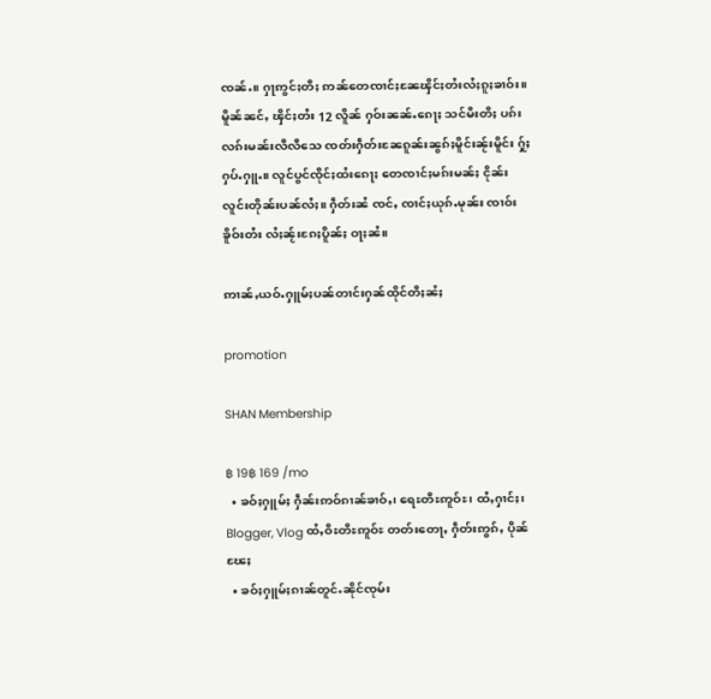ၸၼ်ႉ။ ႁႃဢွင်ႈတီႈ ဢၼ်တေၸၢင်ႈၼႄၾိင်ႈတႆးလႆႈၵူႈၶၢဝ်း။ မိူၼ်ၼင်ႇ ၾိင်ႈတႆး 12 လိူၼ် ႁဝ်းၼၼ်ႉၵေႃႈ သင်မီးတီႈ ပၵ်းလၵ်းမၼ်းလီလီသေ ၸတ်းႁဵတ်းၼႄၵူၼ်းၼွၵ်ႈမိူင်းၼႂ်းမိူင်း ႁႂ်ႈႁပ်ႉႁူႉ။ လူင်ပွင်ၸိုင်ႈထႆးၵေႃႈ တေၸၢင်ႈမၵ်းမၼ်ႈ ငိုၼ်းလူင်းတိုၼ်းပၼ်လႆႈ။ ႁဵတ်းၼႆ ၸင်ႇ ၸၢင်ႈယုၵ်ႉမုၼ်း ၸၢဝ်းၶိူဝ်းတႆး လႆႈၼႂ်းၵႄႈပိူၼ်ႈ ဝႃႈၼႆ။

ဢၢၼ်ႇယဝ်ႉႁူမ်ႈပၼ်တၢင်းႁၼ်ထိုင်တီႈၼႆႈ

promotion

SHAN Membership

฿ 19฿ 169 /mo
  • ၶဝ်ႈႁူမ်ႈ ႁဵၼ်းဢဝ်ၵၢၼ်ၶၢဝ်ႇ၊ ရေႊတီႊဢူဝ်ႊ၊ ထႆႇႁၢင်ႈ၊ Blogger, Vlog ထႆႇဝီႊတီႊဢူဝ်ႊ တတ်းတေႃႇ ႁဵတ်းဢွၵ်ႇ ပိုၼ်ၽႄႈ
  • ၶဝ်ႈႁူမ်ႈၵၢၼ်တူင်ႉၼိုင်ၸုမ်း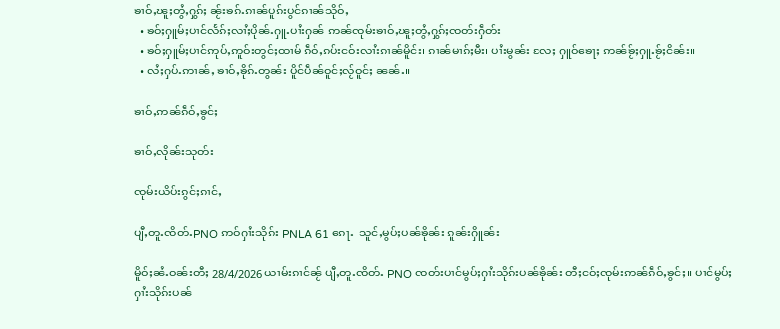ၶၢဝ်ႇၽူႈတွႆႇႁွၵ်ႈ ၼႂ်းၶၵ်ႉၵၢၼ်ပူၵ်းပွင်ၵၢၼ်သိုဝ်ႇ
  • ၶဝ်ႈႁူမ်ႈပၢင်လႅၵ်ႈလၢႆႈပိုၼ်ႉႁူႉပၢႆးႁၼ် ဢၼ်ၸုမ်းၶၢဝ်ႇၽူႈတွႆႇႁွၵ်ႈၸတ်းႁဵတ်း
  • ၶဝ်ႈႁူမ်ႈပၢင်ဢုပ်ႇဢူဝ်းတွင်ႈထၢမ် ၵဵဝ်ႇၵပ်းငဝ်းလၢႆးၵၢၼ်မိူင်း၊ ၵၢၼ်မၢၵ်ႈမီး၊ ပၢႆးမွၼ်း လႄႈ ႁူဝ်ၶေႃႈ ဢၼ်ၶႂ်ႈႁူႉၶႂ်ႈငိၼ်း။
  • လႆႈႁပ်ႉဢၢၼ်ႇ ၶၢဝ်ႇၶိုၵ်ႉတွၼ်း ပိူင်ပဵၼ်ဝူင်ႈလႂ်ဝူင်ႈ ၼၼ်ႉ။

ၶၢဝ်ႇဢၼ်ၵဵဝ်ႇၶွင်ႈ

ၶၢဝ်ႇလိုၼ်းသုတ်း

ၸုမ်းယိပ်းၵွင်ႈၵၢင်ႇ

ပျီႇတူႉၸိတ်ႉPNO ဢဝ်ႁၢႆးသိုၵ်း PNLA 61 ၵေႃႉ  သူင်ႇမွပ်ႈပၼ်ၶိုၼ်း ၵူၼ်းႁိူၼ်း

မိူဝ်ႈၼႆႉဝၼ်းတီႈ 28/4/2026 ယၢမ်းၵၢင်ၼႂ် ပျီႇတူႉၸိတ်ႉ PNO ၸတ်းပၢင်မွပ်ႈႁၢႆးသိုၵ်းပၼ်ၶိုၼ်း တီႈငဝ်ႈၸုမ်းဢၼ်ၵဵဝ်ႇၶွင်ႈ။ ပၢင်မွပ်ႈႁၢႆးသိုၵ်းပၼ်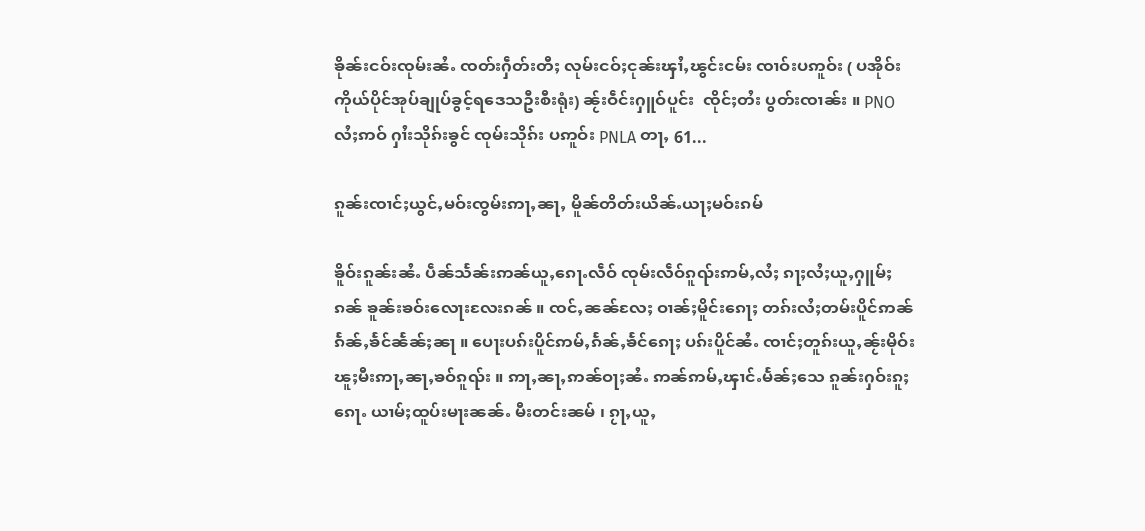ၶိုၼ်းငဝ်းၸုမ်းၼႆႉ ၸတ်းႁဵတ်းတီႈ လုမ်းငဝ်ႈငုၼ်းၾၢႆႇၽွင်းငမ်း ၸၢဝ်းပဢူဝ်း ( ပအိုဝ်းကိုယ်ပိုင်အုပ်ချုပ်ခွင့်ရဒေသဦးစီးရုံး) ၼႂ်းဝဵင်းႁူဝ်ပူင်း  ၸိုင်ႈတႆး ပွတ်းၸၢၼ်း ။ PNO လႆႈဢဝ် ႁၢႆးသိုၵ်းၶွင် ၸုမ်းသိုၵ်း ပဢူဝ်း PNLA တႃႇ 61...

ၵူၼ်းၸၢင်ႈယွင်ႇမဝ်းၸွမ်းဢႃႇၼႃႇ မိူၼ်တိတ်းယိၼ်ႉယႃႈမဝ်းၵမ်

ၶိူဝ်းၵူၼ်းၼႆႉ ပဵၼ်သႅၼ်းဢၼ်ယူႇၵေႃႉလဵဝ် ၸုမ်းလဵဝ်ၵူၺ်းဢမ်ႇလႆႈ ၵႃႈလႆႈယူႇႁူမ်ႈၵၼ် ၶူၼ်းၶဝ်းလေႃးလႄးၵၼ် ။ ၸင်ႇၼၼ်လႄႈ ဝၢၼ်ႈမိူင်းၵေႃႈ တၵ်းလႆႈတမ်းပိူင်ဢၼ်ၵႅၼ်ႇၶႅင်ၼႅၼ်ႈၼႃ ။ ပေႃးပၵ်းပိူင်ဢမ်ႇၵႅၼ်ႇၶႅင်ၵေႃႈ ပၵ်းပိူင်ၼႆႉ ၸၢင်ႈတူၵ်းယူႇၼႂ်းမိုဝ်းၽူႈမီးဢႃႇၼႃႇၶဝ်ၵူၺ်း ။ ဢႃႇၼႃႇဢၼ်ဝႃႈၼႆႉ ဢၼ်ဢမ်ႇၾၢင်ႉမႅၼ်ႈသေ ၵူၼ်းႁဝ်းၵူႈၵေႃႉ ယၢမ်ႈထူပ်းမႃးၼၼ်ႉ မီးတင်းၼမ် ၊ ၵႂႃႇယူႇ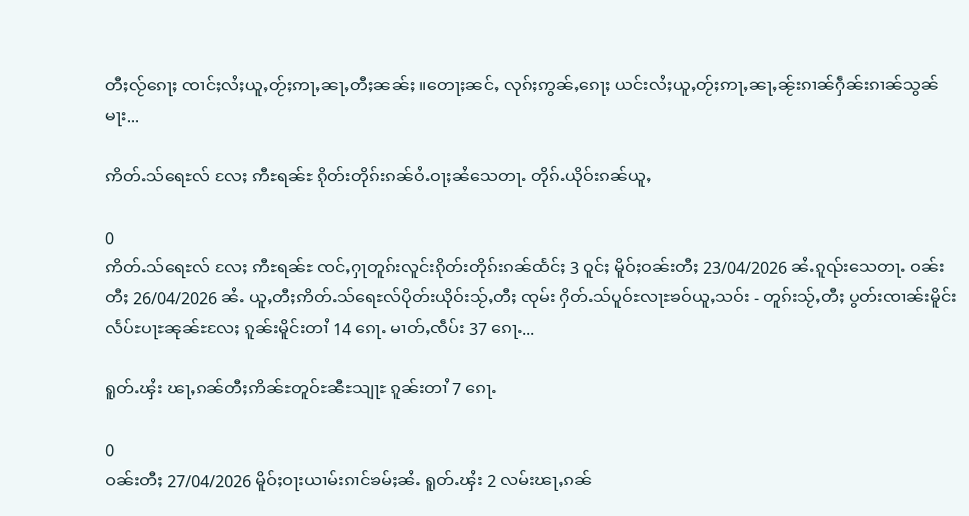တီႈလႂ်ၵေႃႈ ၸၢင်ႈလႆႈယူႇတႂ်ႈဢႃႇၼႃႇတီႈၼၼ်ႈ ။တေႃႈၼင်ႇ လုၵ်ႈဢွၼ်ႇၵေႃႈ ယင်းလႆႈယူႇတႂ်ႈဢႃႇၼႃႇၼႂ်းၵၢၼ်ႁဵၼ်းၵၢၼ်သွၼ်မႃး...

ဢိတ်ႉသ်ရေႊလ် လႄႈ ဢီႊရၼ်ႊ ၵိုတ်းတိုၵ်းၵၼ်ဝႆႉဝႃႈၼႆသေတႃႉ တိုၵ်ႉယိုဝ်းၵၼ်ယူႇ

0
ဢိတ်ႉသ်ရေႊလ် လႄႈ ဢီႊရၼ်ႊ ၸင်ႇႁႃတူၵ်းလူင်းၵိုတ်းတိုၵ်းၵၼ်ထႅင်ႈ 3 ဝူင်ႈ မိူဝ်ႈဝၼ်းတီႈ 23/04/2026 ၼႆႉၵူၺ်းသေတႃႉ ဝၼ်းတီႈ 26/04/2026 ၼႆႉ ယူႇတီႈဢိတ်ႉသ်ရေႊလ်ပိုတ်းယိုဝ်းသႂ်ႇတီႈ ၸုမ်း ႁိတ်ႉသ်ပူဝ်ႊလႃႊၶဝ်ယူႇသဝ်း - တူၵ်းသႂ်ႇတီႈ ပွတ်းၸၢၼ်းမိူင်းလႅပ်ႊပႃႊၼုၼ်ႊလႄႈ ၵူၼ်းမိူင်းတၢႆ 14 ၵေႃႉ မၢတ်ႇၸဵပ်း 37 ၵေႃႉ...

ရူတ်ႉၾႆး ၽႃႇၵၼ်တီႈဢိၼ်ႊတူဝ်ႊၼီႊသျႃႊ ၵူၼ်းတၢႆ 7 ၵေႃႉ

0
ဝၼ်းတီႈ 27/04/2026 မိူဝ်ႈဝႃးယၢမ်းၵၢင်ၶမ်ႈၼႆႉ ရူတ်ႉၾႆး 2 လမ်းၽႃႇၵၼ်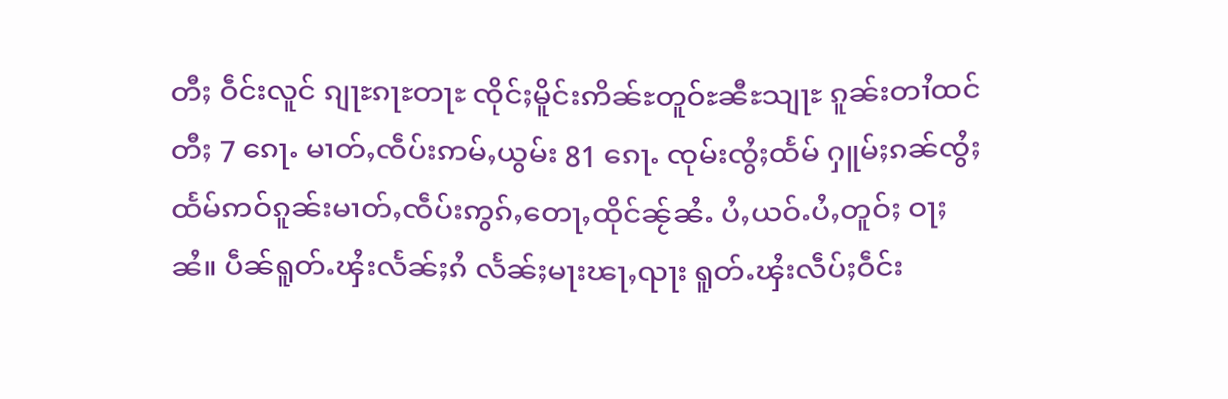တီႈ ဝဵင်းလူင် ၵျႃႊၵႃႊတႃႊ ၸိုင်ႈမိူင်းဢိၼ်ႊတူဝ်ႊၼီႊသျႃႊ ၵူၼ်းတၢႆထင်တီႈ 7 ၵေႃႉ မၢတ်ႇၸဵပ်းဢမ်ႇယွမ်း 81 ၵေႃႉ ၸုမ်းၸွႆႈထႅမ် ႁူမ်ႈၵၼ်ၸွႆႈထႅမ်ဢဝ်ၵူၼ်းမၢတ်ႇၸဵပ်းဢွၵ်ႇတေႃႇထိုင်ၼႂ်ၼႆႉ ပႆႇယဝ်ႉပႆႇတူဝ်ႈ ဝႃႈၼႆ။ ပဵၼ်ရူတ်ႉၾႆးလႅၼ်ႈၵႆ လႅၼ်ႈမႃးၽႃႇၺႃး ရူတ်ႉၾႆးလဵပ်ႈဝဵင်း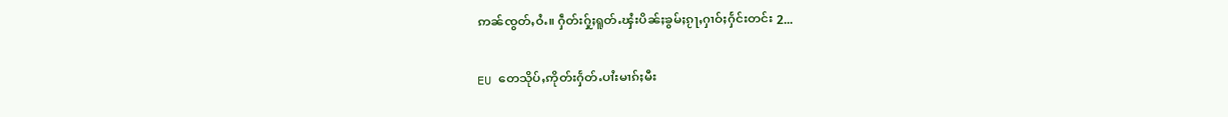ဢၼ်ၸွတ်ႇဝႆႉ။ ႁဵတ်းႁႂ်ႈရူတ်ႉၾႆးပိၼ်ႈၶွမ်ႈၵႂႃႇႁၢဝ်ႈႁႅင်းတင်း 2...

EU တေသိုပ်ႇဢိုတ်းႁႅတ်ႉပၢႆးမၢၵ်ႈမီး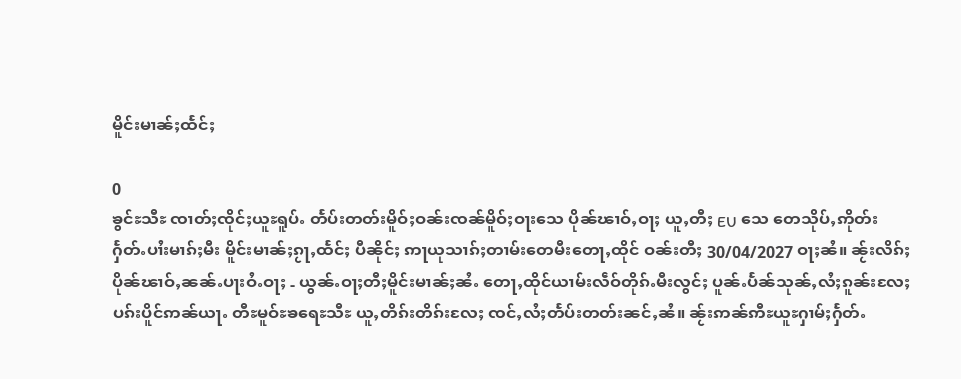မိူင်းမၢၼ်ႈထႅင်ႈ

0
ၶွင်ႊသီႊ ၸၢတ်ႈၸိုင်ႈယူႊရူပ်ႉ တႅပ်းတတ်းမိူဝ်ႈဝၼ်းၸၼ်မိူဝ်ႈဝႃးသေ ပိုၼ်ၽၢဝ်ႇဝႃႈ ယူႇတီႈ EU သေ တေသိုပ်ႇဢိုတ်းႁႅတ်ႉပၢႆးမၢၵ်ႈမီး မိူင်းမၢၼ်ႈၵႂႃႇထႅင်ႈ ပီၼိုင်ႈ ဢႃယုသၢၵ်ႈတၢမ်းတေမီးတေႃႇထိုင် ဝၼ်းတီႈ 30/04/2027 ဝႃႈၼႆ။ ၼႂ်းလိၵ်ႈပိုၼ်ၽၢဝ်ႇၼၼ်ႉပႃးဝႆႉဝႃႈ - ယွၼ်ႉဝႃႈတီႈမိူင်းမၢၼ်ႈၼႆႉ တေႃႇထိုင်ယၢမ်းလဵဝ်တိုၵ်ႉမီးလွင်ႈ ပူၼ်ႉပႅၼ်သုၼ်ႇလႆႈၵူၼ်းလႄႈ ပၵ်းပိူင်ဢၼ်ယႃႉ တီႊမူဝ်ႊၶရေႊသီႊ ယူႇတိၵ်းတိၵ်းလႄႈ ၸင်ႇလႆႈတႅပ်းတတ်းၼင်ႇၼႆ။ ၼႂ်းဢၼ်ဢီႊယူႊႁၢမ်ႈႁႅတ်ႉ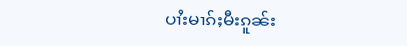ပၢႆးမၢၵ်ႈမီးၵူၼ်း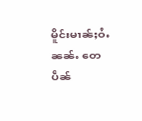မိူင်းမၢၼ်ႈဝႆႉၼၼ်ႉ တေပဵၼ်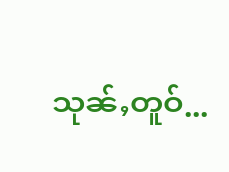သုၼ်ႇတူဝ်...